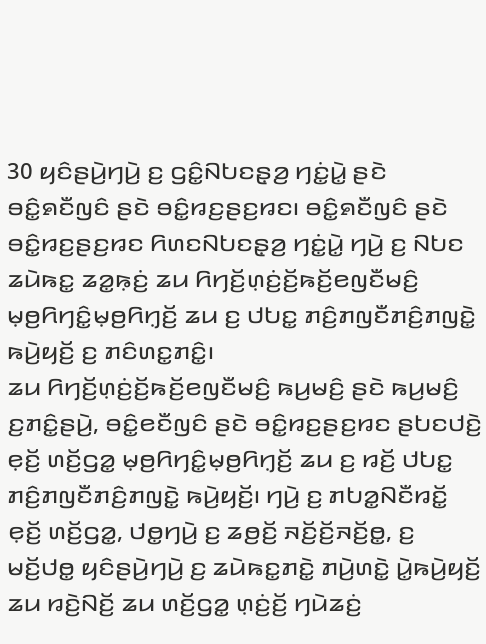30 ꤟꤢꤨꤔꤣꤧ꤬ꤚꤣꤧ꤬ ꤢ꤬ ꤞꤢꤨ꤭ꤡꤝꤢꤔ꤫ꤤ꤬ ꤚꤢꤦ꤭ꤣꤧ꤭ ꤔꤢꤧ ꤋꤢꤨ꤭ꤎꤢꤪꤜꤢꤨ ꤔꤢꤧ ꤋꤢꤨ꤭ꤙꤢ꤬ꤔꤢ꤬ꤙꤢ꤯ ꤋꤢꤨ꤭ꤎꤢꤪꤜꤢꤨ ꤔꤢꤧ ꤋꤢꤨ꤭ꤙꤢ꤬ꤔꤢ꤬ꤙꤢ ꤖꤛꤢꤡꤝꤢꤔ꤫ꤤ꤬ ꤚꤢꤦ꤭ꤣꤧ꤭ ꤚꤣꤧ꤬ ꤢ꤬ ꤡꤝꤢ ꤘꤣꤧꤒꤢ꤭ ꤘꤤ꤭ꤒ꤫ꤢꤦ꤬ ꤘꤣ ꤖꤚꤢꤩ꤬ꤛ꤫ꤢꤦ꤬ꤢꤩ꤬ꤒꤢꤩ꤬ꤕꤜꤢꤪꤗꤢꤨ꤬ ꤗ꤫ꤥ꤬ꤖꤚꤢꤨ꤭ꤗ꤫ꤥ꤬ꤖꤚ꤫ꤢꤩ꤬ ꤘꤣ ꤢ꤬ ꤓꤝꤢ꤭ ꤊꤢꤨ꤬ꤊꤜꤢꤪꤊꤢꤨ꤬ꤊꤜꤢꤧ꤭ ꤒꤣꤧ꤬ꤟꤢꤩ꤬ ꤢ꤬ ꤊꤢꤨꤛꤢ꤭ꤊꤢꤨ꤭꤯
ꤘꤣ ꤖꤚꤢꤩ꤬ꤛ꤫ꤢꤦ꤬ꤢꤩ꤬ꤒꤢꤩ꤬ꤕꤜꤢꤪꤗꤢꤨ꤬ ꤒꤣ꤬ꤗꤢꤨ꤬ ꤔꤢꤧ ꤒꤣ꤬ꤗꤢꤨ꤬ ꤢ꤬ꤊꤢꤨ꤭ꤔꤣꤧ꤬, ꤋꤢꤨ꤭ꤕꤢꤪꤜꤢꤨ ꤔꤢꤧ ꤋꤢꤨ꤭ꤙꤢ꤬ꤔꤢ꤬ꤙꤢ ꤔꤝꤢꤓꤢꤧ꤬ ꤕ꤫ꤢꤩ꤬ ꤛꤢꤩ꤬ꤞꤤ꤭ ꤗ꤫ꤥ꤬ꤖꤚꤢꤨ꤭ꤗ꤫ꤥ꤬ꤖꤚ꤫ꤢꤩ꤬ ꤘꤣ ꤢ꤬ ꤙꤢꤩ꤬ ꤓꤝꤢ꤭ ꤊꤢꤨ꤬ꤊꤜꤢꤪꤊꤢꤨ꤬ꤊꤜꤢꤧ꤭ ꤒꤣꤧ꤬ꤟꤢꤩ꤬꤯ ꤚꤣꤧ꤬ ꤢ꤬ ꤊꤝꤤ꤭ꤡꤢꤪꤙꤢꤩ꤭ ꤕ꤫ꤢꤩ꤬ ꤛꤢꤩ꤬ꤞꤤ꤭, ꤓꤥ꤭ꤚꤣꤧ꤬ ꤢ꤬ ꤘꤥ꤬ꤢꤩ꤬ ꤏꤢꤩ꤬ꤢꤩ꤬ꤏꤢꤩ꤬ꤥ꤭, ꤢ꤬ ꤗꤢꤩ꤬ꤓꤥ꤭ ꤟꤢꤨꤔꤣꤧ꤬ꤚꤣꤧ꤬ ꤢ꤬ ꤘꤣꤧꤒꤢ꤭ꤊꤢꤧ꤭ ꤊꤣꤧ꤬ꤛꤢꤧ꤭ ꤣꤧ꤭ꤒꤣꤧ꤬ꤟꤢꤩ꤬ ꤘꤣ ꤙꤢꤧ꤬ꤡꤢꤩ꤬ ꤘꤣ ꤛꤢꤩ꤬ꤞꤤ꤭ ꤛ꤫ꤢꤦ꤬ꤢꤩ꤬ ꤚꤣꤧꤘꤢꤦ꤬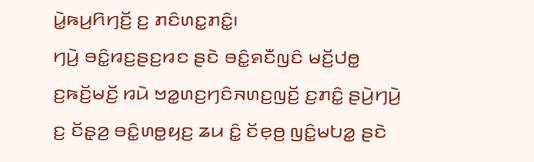ꤣꤧ꤭ꤒꤣ꤬ꤖꤚꤢꤩ꤬ ꤢ꤬ ꤊꤢꤨꤛꤢ꤭ꤊꤢꤨ꤭꤯
ꤚꤣꤧ꤬ ꤋꤢꤨ꤭ꤙꤢ꤬ꤔꤢ꤬ꤙꤢ ꤔꤢꤧ ꤋꤢꤨ꤭ꤎꤢꤪꤜꤢꤨ ꤗꤢꤩ꤬ꤓꤥ꤭ ꤢ꤬ꤒꤢꤩ꤬ꤗꤢꤩ꤬ ꤙꤣꤧ ꤠꤤ꤭ꤛꤢ꤬ꤚꤢꤨꤏꤛꤢ꤬ꤜꤢꤩ꤬ ꤢ꤬ꤊꤢꤨ꤭ ꤔꤣꤧ꤬ꤚꤣꤧ꤬ ꤢ꤬ ꤢꤩꤔ꤫ꤤ꤬ ꤋꤢꤨ꤭ꤛꤥ꤭ꤟꤢ꤬ ꤘꤣ ꤢꤨ꤭ ꤢꤩꤕ꤫ꤥ꤬ ꤜꤢꤨ꤭ꤗꤝꤤ꤭ ꤔꤢꤧ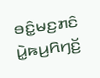ꤋꤢꤨ꤭ꤗꤢ꤬ꤊꤢꤨ ꤣꤧ꤭ꤒꤣ꤬ꤖꤚꤢꤩ꤬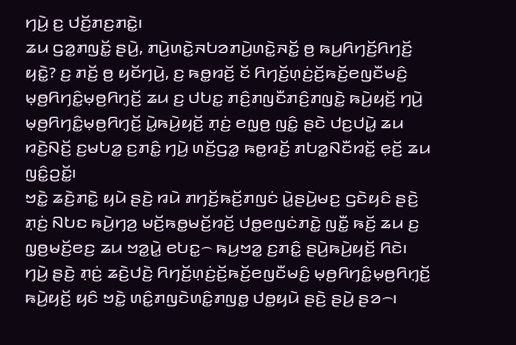ꤚꤣꤧ꤬ ꤢ꤬ ꤓꤢꤩ꤬ꤊꤢ꤬ꤊꤢꤧ꤭꤯
ꤘꤣ ꤞꤤ꤭ꤊꤜꤢꤩ꤭ ꤔꤣꤧ꤬, ꤊꤣꤧ꤬ꤛꤢꤧ꤭ꤏꤝꤤꤊꤣꤧ꤬ꤛꤢꤧ꤭ꤏꤢꤩ꤭ ꤥ꤬ ꤒꤣ꤬ꤖꤚꤢꤩ꤬ꤖꤚꤢꤩ꤬ ꤟꤢꤧ꤭? ꤢ꤬ ꤊꤢꤩ꤬ ꤥ꤬ ꤟꤢꤩꤚꤣꤧ꤬, ꤢ꤬ ꤒꤥ꤭ꤙꤢꤩ꤬ ꤢꤩ ꤖꤚꤢꤩ꤬ꤛ꤫ꤢꤦ꤬ꤢꤩ꤬ꤒꤢꤩ꤬ꤕꤜꤢꤪꤗꤢꤨ꤬ ꤗ꤫ꤥ꤬ꤖꤚꤢꤨ꤭ꤗ꤫ꤥ꤬ꤖꤚ꤫ꤢꤩ꤬ ꤘꤣ ꤢ꤬ ꤓꤝꤢ꤭ ꤊꤢꤨ꤬ꤊꤜꤢꤪꤊꤢꤨ꤬ꤊꤜꤢꤧ꤭ ꤒꤣꤧ꤬ꤟꤢꤩ꤬ ꤚꤣꤧ꤬ ꤗ꤫ꤥ꤬ꤖꤚꤢꤨ꤭ꤗ꤫ꤥ꤬ꤖꤚ꤫ꤢꤩ꤬ ꤣꤧ꤭ꤒꤣꤧ꤬ꤟꤢꤩ꤬ ꤊ꤫ꤢꤦ꤬ ꤕꤜ꤫ꤥ꤬ ꤜꤢꤨ꤭ ꤔꤢꤧ ꤓꤢ꤬ꤓꤣꤧ꤭ ꤘꤣ ꤙꤢꤧ꤬ꤡꤢꤩ꤬ ꤢ꤬ꤗꤝꤤ꤭ ꤢ꤬ꤊꤢꤨ꤭ ꤚꤣꤧ꤬ ꤛꤢꤩ꤬ꤞꤤ꤭ ꤒꤥ꤭ꤙꤢꤩ꤬ ꤊꤝꤤ꤭ꤡꤢꤪꤙꤢꤩ꤭ ꤕ꤫ꤢꤩ꤬ ꤘꤣ ꤜꤢꤨ꤭ꤑꤢꤩ꤭꤯
ꤠꤢꤧ꤭ ꤘꤢꤧ꤬ꤊꤢꤧ꤭ ꤟꤣꤧ ꤔꤢꤧ꤬ ꤙꤣꤧ ꤊꤚꤢꤩ꤬ꤒꤢꤩ꤬ꤊꤜꤢꤦ ꤣꤧ꤭ꤔꤣꤧ꤬ꤗꤢ꤬ ꤞꤢꤧꤟꤢꤨ ꤔꤢꤧ꤬ ꤊ꤫ꤢꤦ꤬ ꤡꤝꤢ ꤒꤣꤧ꤬ꤚꤤ꤬ ꤗꤢꤩ꤬ꤒꤥ꤭ꤗꤢꤩ꤬ꤙꤢꤩ꤬ ꤓꤥ꤭ꤕꤜꤢꤦꤊꤢꤧ꤭ ꤜꤢꤪ꤭ ꤒꤢꤩ꤬ ꤘꤣ ꤢ꤬ ꤜ꤫ꤥ꤬ꤗꤢꤩ꤬ꤕꤢ꤬ ꤘꤣ ꤠꤤ꤭ꤣꤧ꤭ ꤕꤝꤢ꤭꤮ ꤒꤣ꤬ꤠꤤ꤭ ꤢ꤬ꤊꤢꤨ꤭ ꤔꤣꤧ꤬ꤒꤣꤧ꤬ꤟꤢꤩ꤬ ꤖꤢꤧ꤯ ꤚꤣꤧ꤬ ꤔꤢꤧ꤬ ꤊ꤫ꤢꤦ꤬ ꤘꤢꤧ꤬ꤓꤢꤧ꤬ ꤖꤚꤢꤩ꤬ꤛ꤫ꤢꤦ꤬ꤢꤩ꤬ꤒꤢꤩ꤬ꤕꤜꤢꤪꤗꤢꤨ꤬ ꤗ꤫ꤥ꤬ꤖꤚꤢꤨ꤭ꤗ꤫ꤥ꤬ꤖꤚ꤫ꤢꤩ꤬ ꤒꤣꤧ꤬ꤟꤢꤩ꤬ ꤟꤢꤨ ꤠꤢꤧ꤭ ꤛꤢꤨ꤭ꤊꤜꤢꤧꤛꤢꤨ꤭ꤊꤜꤥ꤭ ꤓꤥ꤭ꤟꤣꤧ ꤔꤢꤧ꤬ ꤔꤣꤧ꤬ ꤔꤤ꤮꤯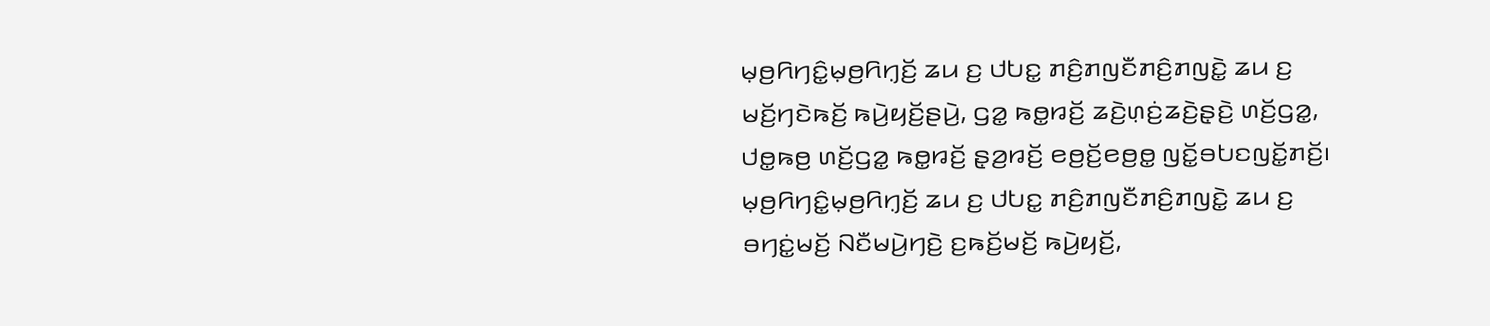ꤗ꤫ꤥ꤬ꤖꤚꤢꤨ꤭ꤗ꤫ꤥ꤬ꤖꤚ꤫ꤢꤩ꤬ ꤘꤣ ꤢ꤬ ꤓꤝꤢ꤭ ꤊꤢꤨ꤬ꤊꤜꤢꤪꤊꤢꤨ꤬ꤊꤜꤢꤧ꤭ ꤘꤣ ꤢ꤬ ꤗꤢꤩ꤬ꤚꤢꤧꤒꤢꤩ꤬ ꤒꤣꤧ꤬ꤟꤢꤩ꤬ꤔꤣꤧ꤬, ꤞꤤ꤭ ꤒꤥ꤭ꤙꤢꤩ꤬ ꤘꤢꤧ꤬ꤛ꤫ꤢꤦ꤬ꤘꤢꤧ꤬ꤔ꤫ꤢꤧ꤬ ꤛꤢꤩ꤬ꤞꤤ꤭, ꤓꤥ꤭ꤒꤥ꤬ ꤛꤢꤩ꤬ꤞꤤ꤭ ꤒꤥ꤭ꤙꤢꤩ꤬ ꤔ꤫ꤤ꤬ꤙꤢꤩ꤬ ꤕꤥ꤬ꤢꤩ꤬ꤕꤥ꤬ꤥ꤭ ꤜꤢꤩ꤭ꤋꤝꤢꤜꤢꤩ꤭ꤊꤢꤩ꤬꤯ ꤗ꤫ꤥ꤬ꤖꤚꤢꤨ꤭ꤗ꤫ꤥ꤬ꤖꤚ꤫ꤢꤩ꤬ ꤘꤣ ꤢ꤬ ꤓꤝꤢ꤭ ꤊꤢꤨ꤬ꤊꤜꤢꤪꤊꤢꤨ꤬ꤊꤜꤢꤧ꤭ ꤘꤣ ꤢ꤬ ꤋꤚꤢꤦ꤭ꤗꤢꤩ꤬ ꤡꤢꤪꤗꤣꤧ꤬ꤚꤢꤧ꤬ ꤢ꤬ꤒꤢꤩ꤬ꤗꤢꤩ꤬ ꤒꤣꤧ꤬ꤟꤢꤩ꤬,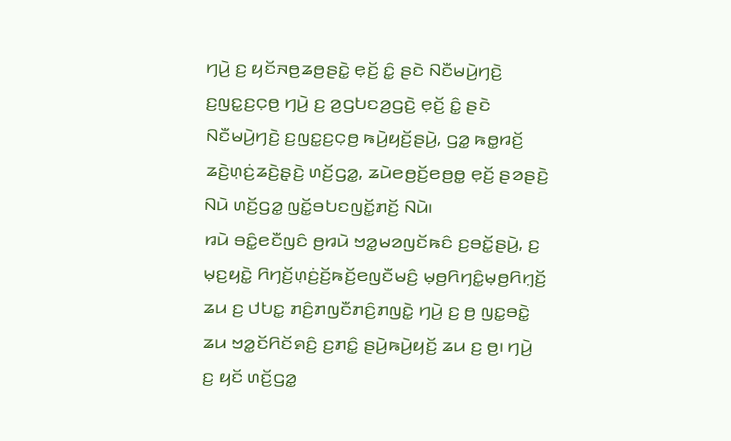ꤚꤣꤧ꤬ ꤢ꤬ ꤟꤢꤩꤏꤥ꤬ꤘꤥ꤬ꤔꤢꤧ꤭ ꤕ꤫ꤢꤩ꤬ ꤢꤨ꤭ ꤔꤢꤧ ꤡꤢꤪꤗꤣꤧ꤬ꤚꤢꤧ꤬ ꤢ꤬ꤜꤢ꤭ꤢ꤬ꤍ꤫ꤥ꤬ ꤚꤣꤧ꤬ ꤢ꤬ ꤤ꤬ꤞꤝꤢꤤ꤬ꤞꤢꤧ꤬ ꤕ꤫ꤢꤩ꤬ ꤢꤨ꤭ ꤔꤢꤧ ꤡꤢꤪꤗꤣꤧ꤬ꤚꤢꤧ꤬ ꤢ꤬ꤜꤢ꤭ꤢ꤬ꤍ꤫ꤥ꤬ ꤒꤣꤧ꤬ꤟꤢꤩ꤬ꤔꤣꤧ꤬, ꤞꤤ꤭ ꤒꤥ꤭ꤙꤢꤩ꤬ ꤘꤢꤧ꤬ꤛ꤫ꤢꤦ꤬ꤘꤢꤧ꤬ꤔ꤫ꤢꤧ꤬ ꤛꤢꤩ꤬ꤞꤤ꤭, ꤘꤣꤧꤕꤥ꤬ꤢꤩ꤬ꤕꤥ꤬ꤥ꤭ ꤕ꤫ꤢꤩ꤬ ꤔꤤꤔꤢꤧ꤬ ꤡꤣꤧ ꤛꤢꤩ꤬ꤞꤤ꤭ ꤜꤢꤩ꤭ꤋꤝꤢꤜꤢꤩ꤭ꤊꤢꤩ꤬ ꤡꤣꤧ꤯
ꤙꤣꤧ ꤋꤢꤨ꤭ꤕꤢꤪꤜꤢꤨ ꤥ꤬ꤙꤣꤧ ꤠꤤ꤭ꤗꤤꤜꤢꤩꤒꤢꤨ ꤢ꤬ꤋꤢꤩ꤭ꤔꤣꤧ꤬, ꤢ꤬ ꤗ꤫ꤢ꤬ꤟꤢꤧ꤭ ꤖꤚꤢꤩ꤬ꤛ꤫ꤢꤦ꤬ꤢꤩ꤬ꤒꤢꤩ꤬ꤕꤜꤢꤪꤗꤢꤨ꤬ ꤗ꤫ꤥ꤬ꤖꤚꤢꤨ꤭ꤗ꤫ꤥ꤬ꤖꤚ꤫ꤢꤩ꤬ ꤘꤣ ꤢ꤬ ꤓꤝꤢ꤭ ꤊꤢꤨ꤬ꤊꤜꤢꤪꤊꤢꤨ꤬ꤊꤜꤢꤧ꤭ ꤚꤣꤧ꤬ ꤢ꤬ ꤥ꤬ ꤜꤢ꤭ꤋꤢꤧ꤭ ꤘꤣ ꤠꤤ꤭ꤢꤩꤖꤢꤩꤎꤢꤨ꤬ ꤢ꤬ꤊꤢꤨ꤭ ꤔꤣꤧ꤬ꤒꤣꤧ꤬ꤟꤢꤩ꤬ ꤘꤣ ꤢ꤬ ꤥ꤬꤯ ꤚꤣꤧ꤬ ꤢ꤬ ꤟꤢꤩ ꤛꤢꤩ꤬ꤞꤤ꤭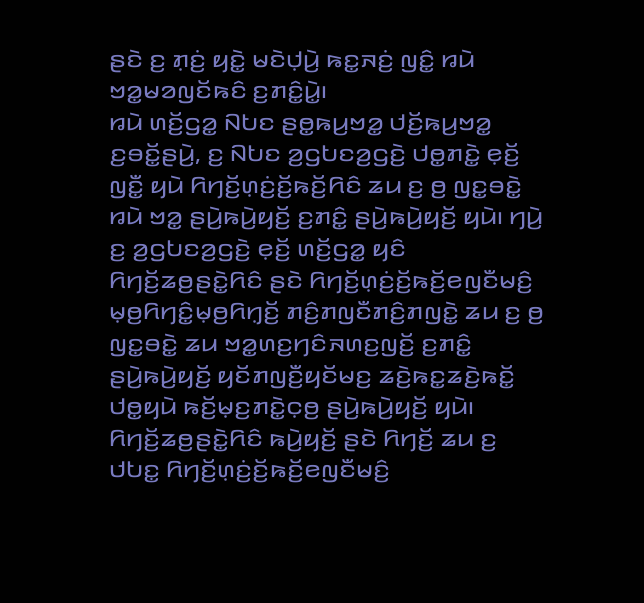ꤔꤢꤧ ꤢ꤬ ꤊ꤫ꤢꤦ꤬ ꤟꤢꤧ꤭ ꤗꤢꤧꤓ꤫ꤣꤧ꤬ ꤒꤢ꤭ꤏꤢꤦ꤬ ꤜꤢꤨ꤭ ꤙꤣꤧ ꤠꤤ꤭ꤗꤤꤜꤢꤩꤒꤢꤨ ꤢ꤬ꤊꤢꤨ꤭ꤣꤧ꤭꤯
ꤙꤣꤧ ꤛꤢꤩ꤬ꤞꤤ꤭ ꤡꤝꤢ ꤔꤥ꤭ꤒꤣ꤬ꤠꤤ꤭ ꤓꤢꤩ꤬ꤒꤣ꤬ꤠꤤ꤭ ꤢ꤬ꤋꤢꤩ꤭ꤔꤣꤧ꤬, ꤢ꤬ ꤡꤝꤢ ꤤ꤬ꤞꤝꤢꤤ꤬ꤞꤢꤧ꤬ ꤓꤥ꤭ꤊꤢꤧ꤭ ꤕ꤫ꤢꤩ꤬ ꤜꤢꤪ꤭ ꤟꤣꤧ ꤖꤚꤢꤩ꤬ꤛ꤫ꤢꤦ꤬ꤢꤩ꤬ꤒꤢꤩ꤬ꤖꤢꤨ ꤘꤣ ꤢ꤬ ꤥ꤬ ꤜꤢ꤭ꤋꤢꤧ꤭ ꤙꤣꤧ ꤠꤤ꤭ ꤔꤣꤧ꤬ꤒꤣꤧ꤬ꤟꤢꤩ꤬ ꤢ꤬ꤊꤢꤨ꤭ ꤔꤣꤧ꤬ꤒꤣꤧ꤬ꤟꤢꤩ꤬ ꤟꤣꤧ꤯ ꤚꤣꤧ꤬ ꤢ꤬ ꤤ꤬ꤞꤝꤢꤤ꤬ꤞꤢꤧ꤬ ꤕ꤫ꤢꤩ꤬ ꤛꤢꤩ꤬ꤞꤤ꤭ ꤟꤢꤨ ꤖꤚꤢꤩ꤬ꤘꤥ꤬ꤔꤢꤧ꤭ꤖꤢꤨ ꤔꤢꤧ ꤖꤚꤢꤩ꤬ꤛ꤫ꤢꤦ꤬ꤢꤩ꤬ꤒꤢꤩ꤬ꤕꤜꤢꤪꤗꤢꤨ꤬ ꤗ꤫ꤥ꤬ꤖꤚꤢꤨ꤭ꤗ꤫ꤥ꤬ꤖꤚ꤫ꤢꤩ꤬ ꤊꤢꤨ꤬ꤊꤜꤢꤪꤊꤢꤨ꤬ꤊꤜꤢꤧ꤭ ꤘꤣ ꤢ꤬ ꤥ꤬ ꤜꤢ꤭ꤋꤢꤧ꤭ ꤘꤣ ꤠꤤ꤭ꤛꤢ꤬ꤚꤢꤨꤏꤛꤢ꤬ꤜꤢꤩ꤬ ꤢ꤬ꤊꤢꤨ꤭ ꤔꤣꤧ꤬ꤒꤣꤧ꤬ꤟꤢꤩ꤬ ꤟꤢꤩꤊꤜꤢꤪ꤬ꤟꤢꤩꤗꤢ꤬ ꤘꤢꤧ꤬ꤒꤢ꤭ꤘꤢꤧ꤬ꤒꤢꤩ꤭ ꤓꤥ꤭ꤟꤣꤧ ꤒꤢꤩ꤬ꤗ꤫ꤢ꤬ꤊꤢꤧ꤭ꤍ꤫ꤥ꤬ ꤔꤣꤧ꤬ꤒꤣꤧ꤬ꤟꤢꤩ꤬ ꤟꤣꤧ꤯
ꤖꤚꤢꤩ꤬ꤘꤥ꤬ꤔꤢꤧ꤭ꤖꤢꤨ ꤒꤣꤧ꤬ꤟꤢꤩ꤬ ꤔꤢꤧ ꤖꤚꤢꤩ꤬ ꤘꤣ ꤢ꤬ ꤓꤝꤢ꤭ ꤖꤚꤢꤩ꤬ꤛ꤫ꤢꤦ꤬ꤢꤩ꤬ꤒꤢꤩ꤬ꤕꤜꤢꤪꤗꤢꤨ꤬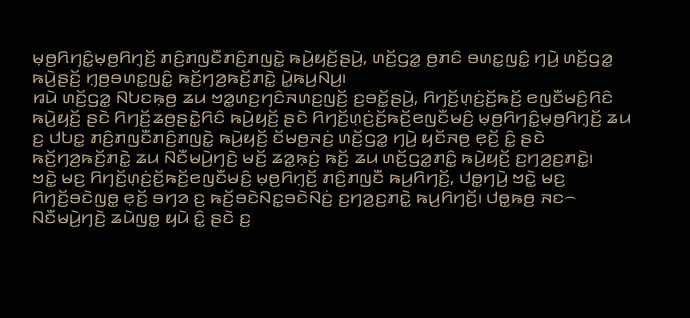ꤗ꤫ꤥ꤬ꤖꤚꤢꤨ꤭ꤗ꤫ꤥ꤬ꤖꤚ꤫ꤢꤩ꤬ ꤊꤢꤨ꤬ꤊꤜꤢꤪꤊꤢꤨ꤬ꤊꤜꤢꤧ꤭ ꤒꤣꤧ꤬ꤟꤢꤩ꤬ꤔꤣꤧ꤬, ꤛꤢꤩ꤬ꤞꤤ꤭ ꤥ꤬ꤊꤢꤨ ꤋꤛꤢ꤭ꤜꤢꤨ꤭ ꤚꤣꤧ꤬ ꤛꤢꤩ꤬ꤞꤤ꤭ ꤒꤣꤧ꤬ꤔꤢꤩ꤬ ꤚ꤫ꤥ꤬ꤋꤛꤢ꤭ꤜꤢꤨ꤭ ꤒꤢꤩ꤬ꤚꤤ꤬ꤒꤢꤩ꤬ꤊꤢꤧ꤭ ꤣꤧ꤭ꤒꤣ꤬ꤡꤣ꤬꤯
ꤙꤣꤧ ꤛꤢꤩ꤬ꤞꤤ꤭ ꤡꤝꤢꤒ꤫ꤥ꤬ ꤘꤣ ꤠꤤ꤭ꤛꤢ꤬ꤚꤢꤨꤏꤛꤢ꤬ꤜꤢꤩ꤬ ꤢ꤬ꤋꤢꤩ꤭ꤔꤣꤧ꤬, ꤖꤚꤢꤩ꤬ꤛ꤫ꤢꤦ꤬ꤢꤩ꤬ꤒꤢꤩ꤬ ꤕꤜꤢꤪꤗꤢꤨ꤬ꤖꤢꤨ ꤒꤣꤧ꤬ꤟꤢꤩ꤬ ꤔꤢꤧ ꤖꤚꤢꤩ꤬ꤘꤥ꤬ꤔꤢꤧ꤭ꤖꤢꤨ ꤒꤣꤧ꤬ꤟꤢꤩ꤬ ꤔꤢꤧ ꤖꤚꤢꤩ꤬ꤛ꤫ꤢꤦ꤬ꤢꤩ꤬ꤒꤢꤩ꤬ꤕꤜꤢꤪꤗꤢꤨ꤬ ꤗ꤫ꤥ꤬ꤖꤚꤢꤨ꤭ꤗ꤫ꤥ꤬ꤖꤚ꤫ꤢꤩ꤬ ꤘꤣ ꤢ꤬ ꤓꤝꤢ꤭ ꤊꤢꤨ꤬ꤊꤜꤢꤪꤊꤢꤨ꤬ꤊꤜꤢꤧ꤭ ꤒꤣꤧ꤬ꤟꤢꤩ꤬ ꤢꤩꤗꤥ꤬ꤏꤢꤦ꤬ ꤛꤢꤩ꤬ꤞꤤ꤭ ꤚꤣꤧ꤬ ꤟꤢꤩꤏꤥ꤬ ꤕ꤫ꤢꤩ꤬ ꤢꤨ꤭ ꤔꤢꤧ ꤒꤢꤩ꤬ꤚꤤ꤬ꤒꤢꤩ꤬ꤊꤢꤧ꤭ ꤘꤣ ꤡꤢꤪꤗꤣꤧ꤬ꤚꤢꤧ꤬ ꤗꤢꤩ꤬ ꤘꤤ꤭ꤒ꤫ꤢꤦ꤬ ꤒꤢꤩ꤬ ꤘꤣ ꤛꤢꤩ꤬ꤞꤤ꤭ꤊꤢꤨ꤭ ꤒꤣꤧ꤬ꤟꤢꤩ꤬ ꤢ꤬ꤚꤤ꤬ꤢ꤬ꤊꤢꤧ꤭꤯
ꤠꤢꤧ꤭ ꤗꤢ꤬ ꤖꤚꤢꤩ꤬ꤛ꤫ꤢꤦ꤬ꤢꤩ꤬ꤒꤢꤩ꤬ꤕꤜꤢꤪꤗꤢꤨ꤬ ꤗ꤫ꤥ꤬ꤖꤚ꤫ꤢꤩ꤬ ꤊꤢꤨ꤬ꤊꤜꤢꤪ ꤒꤣ꤬ꤖꤚꤢꤩ꤬, ꤓꤥ꤭ꤚꤣꤧ꤬ ꤠꤢꤧ꤭ ꤗꤢ꤬ ꤖꤚꤢꤩ꤬ꤋꤢꤧꤜꤥ꤭ ꤕ꤫ꤢꤩ꤬ ꤋꤚꤤ ꤢ꤬ ꤒꤢꤩ꤬ꤋꤢꤧꤡꤢ꤭ꤋꤢꤧꤡꤢꤦ꤬ ꤢ꤬ꤚꤤ꤬ꤢ꤬ꤊꤢꤧ꤭ ꤒꤣ꤬ꤖꤚꤢꤩ꤬꤯ ꤓꤥ꤭ꤒꤥ꤬ ꤏꤢ꤮ ꤡꤢꤪꤗꤣꤧ꤬ꤚꤢꤧ꤬ ꤘꤣꤧꤜꤥ꤭ ꤟꤣꤧ ꤢꤨ꤭ ꤔꤢꤧ ꤢ꤬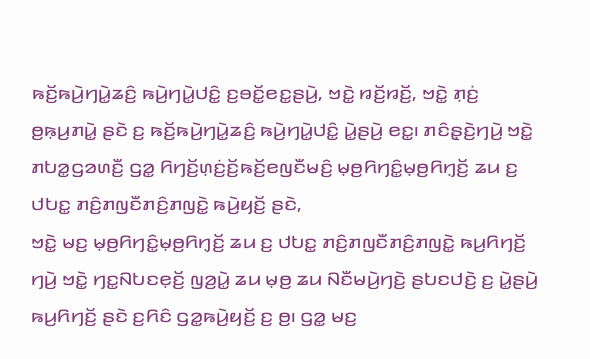ꤒꤢꤩ꤬ꤒꤣꤧ꤬ꤚꤣꤧ꤭ꤘꤢꤨ꤬ ꤒꤣꤧ꤬ꤚꤣꤧ꤭ꤓꤢꤨ꤭ ꤢ꤬ꤋꤢꤩ꤭ꤕꤢ꤭ꤔꤣꤧ꤬, ꤠꤢꤧ꤭ ꤙꤢꤩ꤬ꤙꤢꤩ꤬, ꤠꤢꤧ꤭ ꤊ꤫ꤢꤦ꤬ ꤥ꤬ꤒ꤫ꤣ꤬ꤊꤣꤧ꤭ ꤔꤢꤧ ꤢ꤬ ꤒꤢꤩ꤬ꤒꤣꤧ꤬ꤚꤣꤧ꤭ꤘꤢꤨ꤬ ꤒꤣꤧ꤬ꤚꤣꤧ꤭ꤓꤢꤨ꤭ ꤣꤧ꤭ꤔꤣꤧ꤬ ꤕꤢ꤭꤯ ꤊꤢꤨꤔ꤫ꤢꤧ꤬ꤚꤣꤧ꤬ ꤠꤢꤧ꤭ ꤊꤝꤤ꤭ꤞꤤꤛꤢꤪ꤬ ꤞꤤ꤭ ꤖꤚꤢꤩ꤬ꤛ꤫ꤢꤦ꤬ꤢꤩ꤬ꤒꤢꤩ꤬ꤕꤜꤢꤪꤗꤢꤨ꤬ ꤗ꤫ꤥ꤬ꤖꤚꤢꤨ꤭ꤗ꤫ꤥ꤬ꤖꤚ꤫ꤢꤩ꤬ ꤘꤣ ꤢ꤬ ꤓꤝꤢ꤭ ꤊꤢꤨ꤬ꤊꤜꤢꤪꤊꤢꤨ꤬ꤊꤜꤢꤧ꤭ ꤒꤣꤧ꤬ꤟꤢꤩ꤬ ꤔꤢꤧ,
ꤠꤢꤧ꤭ ꤗꤢ꤬ ꤗ꤫ꤥ꤬ꤖꤚꤢꤨ꤭ꤗ꤫ꤥ꤬ꤖꤚ꤫ꤢꤩ꤬ ꤘꤣ ꤢ꤬ ꤓꤝꤢ꤭ ꤊꤢꤨ꤬ꤊꤜꤢꤪꤊꤢꤨ꤬ꤊꤜꤢꤧ꤭ ꤒꤣ꤬ꤖꤚꤢꤩ꤬ ꤚꤣꤧ꤬ ꤠꤢꤧ꤭ ꤚꤢ꤭ꤡꤝꤢꤕ꤫ꤢꤩ꤬ ꤜꤤ꤬ꤣꤧ꤭ ꤘꤣ ꤗ꤫ꤥ꤬ ꤘꤣ ꤡꤢꤪꤗꤣꤧ꤬ꤚꤢꤧ꤬ ꤔꤝꤢꤓꤢꤧ꤬ ꤢ꤬ ꤣꤧ꤭ꤔꤣꤧ꤬ ꤒꤣ꤬ꤖꤚꤢꤩ꤬ ꤔꤢꤧ ꤢ꤬ꤖꤢꤨ ꤞꤤ꤭ꤒꤣꤧ꤬ꤟꤢꤩ꤬ ꤢ꤬ ꤥ꤬꤯ ꤞꤤ꤭ ꤗꤢ꤬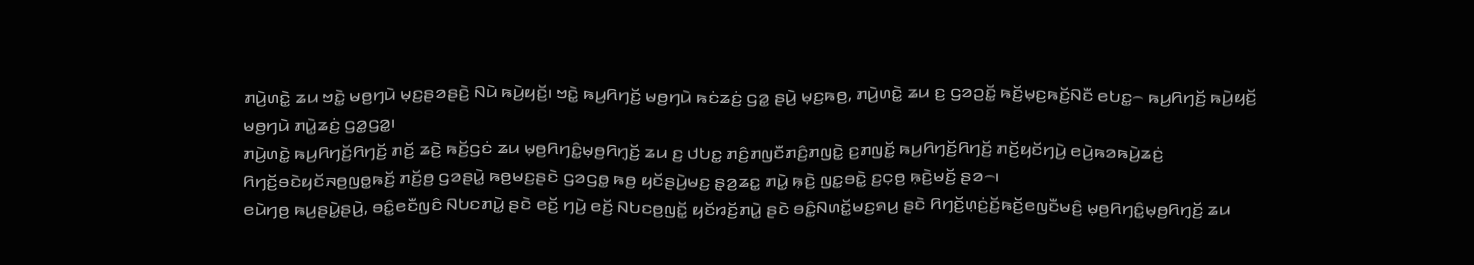ꤊꤣꤧ꤬ꤛꤢꤧ꤭ ꤘꤣ ꤠꤢꤧ꤭ ꤗꤥ꤬ꤚꤣꤧ ꤗ꤫ꤢ꤬ꤔꤤꤔꤢꤧ꤬ ꤡꤣꤧ ꤒꤣꤧ꤬ꤟꤢꤩ꤬꤯ ꤠꤢꤧ꤭ ꤒꤣ꤬ꤖꤚꤢꤩ꤬ ꤗꤥ꤬ꤚꤣꤧ ꤒꤢꤦꤘꤢꤦ꤬ ꤞꤤ꤭ ꤔꤣꤧ꤬ ꤗ꤫ꤢ꤬ꤒꤥ꤬, ꤊꤣꤧ꤬ꤛꤢꤧ꤭ ꤘꤣ ꤢ꤬ ꤞꤤꤑꤢꤩ꤭ ꤒꤢꤩ꤬ꤗ꤫ꤢ꤬ꤒꤢꤩ꤬ꤡꤢꤪ ꤕꤝꤢ꤭꤮ ꤒꤣ꤬ꤖꤚꤢꤩ꤬ ꤒꤣꤧ꤬ꤟꤢꤩ꤬ ꤗꤥ꤬ꤚꤣꤧ ꤊꤣꤧ꤭ꤘꤢꤦ꤬ ꤞꤤ꤭ꤞꤤ꤭꤯
ꤊꤣꤧ꤬ꤛꤢꤧ꤭ ꤒꤣ꤬ꤖꤚꤢꤩ꤬ꤖꤚꤢꤩ꤬ ꤊꤢꤩ꤬ ꤘꤢꤧ꤬ ꤒꤢꤩ꤬ꤞꤢꤦ ꤘꤣ ꤗ꤫ꤥ꤬ꤖꤚꤢꤨ꤭ꤗ꤫ꤥ꤬ꤖꤚ꤫ꤢꤩ꤬ ꤘꤣ ꤢ꤬ ꤓꤝꤢ꤭ ꤊꤢꤨ꤬ꤊꤜꤢꤪꤊꤢꤨ꤬ꤊꤜꤢꤧ꤭ ꤢ꤬ꤊꤜꤢꤩ꤭ ꤒꤣ꤬ꤖꤚꤢꤩ꤬ꤖꤚꤢꤩ꤬ ꤊꤢꤩ꤬ꤟꤢꤩꤚꤣꤧ꤬ ꤕꤣꤧ꤬ꤒꤤꤒꤣꤧ꤬ꤘꤢꤦ꤬ ꤖꤚꤢꤩ꤬ꤋꤢꤧꤟꤢꤩꤏꤥ꤬ꤜꤥ꤭ꤒꤢꤩ꤬ ꤊꤢꤩ꤬ꤥ꤬ ꤞꤤꤔꤣꤧ꤭ ꤒꤥ꤬ꤗꤢ꤬ꤔꤢꤧ ꤞꤤꤞꤥ꤭ ꤒꤥ꤬ ꤟꤢꤩꤔꤣꤧ꤬ꤗꤢ꤬ ꤔ꤫ꤤ꤬ꤘꤢ꤭ ꤊꤣꤧ꤭ ꤒ꤫ꤢꤧ꤬ ꤜꤢ꤭ꤋꤢꤧ꤭ ꤢ꤬ꤍ꤫ꤥ꤬ ꤒ꤫ꤢꤧ꤬ꤗꤢꤩ꤬ ꤔꤤ꤮꤯
ꤕꤣꤧꤚꤥ꤬ ꤒꤣ꤬ꤔꤣꤧ꤭ꤔꤣꤧ꤬, ꤋꤢꤨ꤭ꤕꤢꤪꤜꤢꤨ ꤡꤝꤢꤊꤣꤧ꤭ ꤔꤢꤧ ꤕꤢꤩ꤬ ꤚꤣꤧ꤬ ꤕꤢꤩ꤬ ꤡꤝꤢꤥ꤬ꤜꤢꤩ꤭ ꤟꤢꤩꤙꤢꤩ꤬ꤊꤣꤧ꤭ ꤔꤢꤧ ꤋꤢꤨ꤭ꤡꤛꤢꤩ꤭ꤗꤢ꤬ꤎꤣ꤬ ꤔꤢꤧ ꤖꤚꤢꤩ꤬ꤛ꤫ꤢꤦ꤬ꤢꤩ꤬ꤒꤢꤩ꤬ꤕꤜꤢꤪꤗꤢꤨ꤬ ꤗ꤫ꤥ꤬ꤖꤚꤢꤨ꤭ꤗ꤫ꤥ꤬ꤖꤚ꤫ꤢꤩ꤬ ꤘꤣ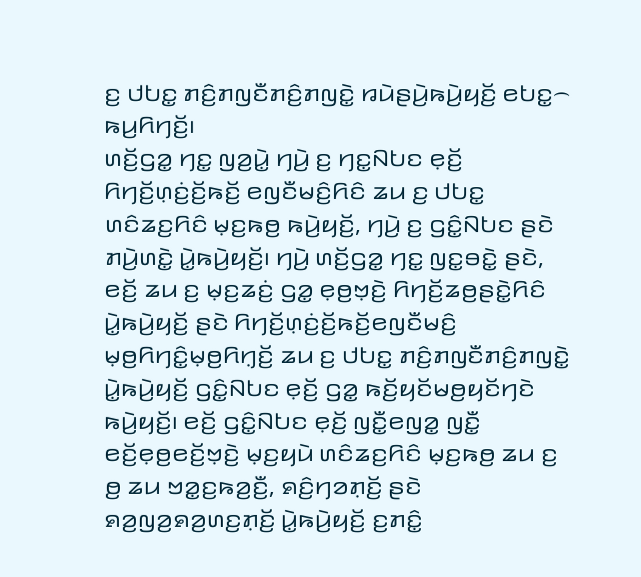ꤢ꤬ ꤓꤝꤢ꤭ ꤊꤢꤨ꤬ꤊꤜꤢꤪꤊꤢꤨ꤬ꤊꤜꤢꤧ꤭ ꤙꤣꤧꤔꤣꤧ꤬ꤒꤣꤧ꤬ꤟꤢꤩ꤬ ꤕꤝꤢ꤭꤮ ꤒꤣ꤬ꤖꤚꤢꤩ꤬꤯
ꤛꤢꤩ꤬ꤞꤤ꤭ ꤚꤢ꤭ ꤜꤤ꤬ꤣꤧ꤭ ꤚꤣꤧ꤬ ꤢ꤬ ꤚꤢ꤭ꤡꤝꤢ ꤕ꤫ꤢꤩ꤬ ꤖꤚꤢꤩ꤬ꤛ꤫ꤢꤦ꤬ꤢꤩ꤬ꤒꤢꤩ꤬ ꤕꤜꤢꤪꤗꤢꤨ꤬ꤖꤢꤨ ꤘꤣ ꤢ꤬ ꤓꤝꤢ꤭ ꤛꤢꤨꤘꤢ꤬ꤖꤢꤨ ꤗ꤫ꤢ꤬ꤒꤥ꤬ ꤒꤣꤧ꤬ꤟꤢꤩ꤬, ꤚꤣꤧ꤬ ꤢ꤬ ꤞꤢꤨ꤭ꤡꤝꤢ ꤔꤢꤧ ꤊꤣꤧ꤬ꤛꤢꤧ꤭ ꤣꤧ꤭ꤒꤣꤧ꤬ꤟꤢꤩ꤬꤯ ꤚꤣꤧ꤬ ꤛꤢꤩ꤬ꤞꤤ꤭ ꤚꤢ꤭ ꤜꤢ꤭ꤋꤢꤧ꤭ ꤔꤢꤧ, ꤕꤢꤩ꤬ ꤘꤣ ꤢ꤬ ꤗ꤫ꤢ꤬ꤘꤢꤦ꤬ ꤞꤤ꤭ ꤕ꤫ꤥ꤬ꤠ꤫ꤢꤧ꤬ ꤖꤚꤢꤩ꤬ꤘꤥ꤬ꤔꤢꤧ꤭ꤖꤢꤨ ꤣꤧ꤭ꤒꤣꤧ꤬ꤟꤢꤩ꤬ ꤔꤢꤧ ꤖꤚꤢꤩ꤬ꤛ꤫ꤢꤦ꤬ꤢꤩ꤬ꤒꤢꤩ꤬ꤕꤜꤢꤪꤗꤢꤨ꤬ ꤗ꤫ꤥ꤬ꤖꤚꤢꤨ꤭ꤗ꤫ꤥ꤬ꤖꤚ꤫ꤢꤩ꤬ ꤘꤣ ꤢ꤬ ꤓꤝꤢ꤭ ꤊꤢꤨ꤬ꤊꤜꤢꤪꤊꤢꤨ꤬ꤊꤜꤢꤧ꤭ ꤣꤧ꤭ꤒꤣꤧ꤬ꤟꤢꤩ꤬ ꤞꤢꤨ꤭ꤡꤝꤢ ꤕ꤫ꤢꤩ꤬ ꤞꤤ꤭ ꤒꤢꤩ꤬ꤟꤢꤩꤗꤥ꤬ꤟꤢꤩꤚꤢꤧ ꤒꤣꤧ꤬ꤟꤢꤩ꤬꤯ ꤕꤢꤩ꤬ ꤞꤢꤨ꤭ꤡꤝꤢ ꤕ꤫ꤢꤩ꤬ ꤜꤢꤪ꤭ꤕꤜꤤ꤭ ꤜꤢꤪ꤭ ꤕꤢꤩ꤬ꤕ꤫ꤥ꤬ꤕꤢꤩ꤬ꤠ꤫ꤢꤧ꤬ ꤗ꤫ꤢ꤬ꤟꤣꤧ ꤛꤢꤨꤘꤢ꤬ꤖꤢꤨ ꤗ꤫ꤢ꤬ꤒꤥ꤬ ꤘꤣ ꤢ꤬ ꤥ꤬ ꤘꤣ ꤠꤤ꤭ꤢ꤬ꤒꤤ꤬ꤢꤪ꤬, ꤎꤢꤨ꤬ꤚꤤꤊ꤫ꤢꤩ꤬ ꤔꤢꤧ ꤎꤤ꤬ꤜꤤ꤬ꤎꤤ꤬ꤛꤢ꤬ꤊ꤫ꤢꤩ꤬ ꤣꤧ꤭ꤒꤣꤧ꤬ꤟꤢꤩ꤬ ꤢ꤬ꤊꤢꤨ꤭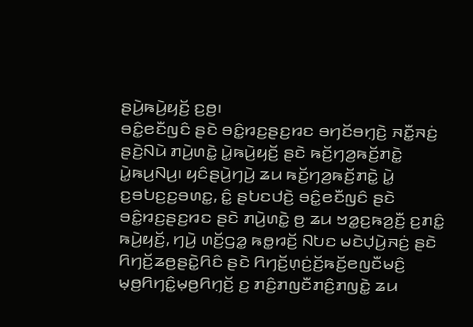ꤔꤣꤧ꤬ꤒꤣꤧ꤬ꤟꤢꤩ꤬ ꤢ꤬ꤥ꤬꤯
ꤋꤢꤨ꤭ꤕꤢꤪꤜꤢꤨ ꤔꤢꤧ ꤋꤢꤨ꤭ꤙꤢ꤬ꤔꤢ꤬ꤙꤢ ꤋꤚꤢꤩꤋꤚ꤫ꤢꤧ꤬ ꤏꤢꤪ꤭ꤏꤢꤦ꤬ ꤔꤢꤧ꤬ꤡꤣꤧ ꤊꤣꤧ꤬ꤛꤢꤧ꤭ ꤣꤧ꤭ꤒꤣꤧ꤬ꤟꤢꤩ꤬ ꤔꤢꤧ ꤒꤢꤩ꤬ꤚꤤ꤬ꤒꤢꤩ꤬ꤊꤢꤧ꤭ ꤣꤧ꤭ꤒꤣ꤬ꤡꤣ꤬꤯ ꤟꤢꤨꤔꤣꤧ꤬ꤚꤣꤧ꤬ ꤘꤣ ꤒꤢꤩ꤬ꤚꤤ꤬ꤒꤢꤩ꤬ꤊꤢꤧ꤭ ꤣꤧ꤭ ꤢ꤬ꤋꤝꤢ꤬ꤢ꤬ꤋꤛꤢ꤭, ꤢꤨ꤭ ꤔꤝꤢꤓꤢꤧ꤬ ꤋꤢꤨ꤭ꤕꤢꤪꤜꤢꤨ ꤔꤢꤧ ꤋꤢꤨ꤭ꤙꤢ꤬ꤔꤢ꤬ꤙꤢ ꤔꤢꤧ ꤊꤣꤧ꤬ꤛꤢꤧ꤭ ꤥ꤬ ꤘꤣ ꤠꤤ꤭ꤢ꤬ꤒꤤ꤬ꤢꤪ꤬ ꤢ꤬ꤊꤢꤨ꤭ ꤒꤣꤧ꤬ꤟꤢꤩ꤬, ꤚꤣꤧ꤬ ꤛꤢꤩ꤬ꤞꤤ꤭ ꤒꤥ꤭ꤙꤢꤩ꤬ ꤡꤝꤢ ꤗꤢꤧꤓ꤫ꤣꤧ꤬ꤏꤢꤦ꤬ ꤔꤢꤧ ꤖꤚꤢꤩ꤬ꤘꤥ꤬ꤔꤢꤧ꤭ꤖꤢꤨ ꤔꤢꤧ ꤖꤚꤢꤩ꤬ꤛ꤫ꤢꤦ꤬ꤢꤩ꤬ꤒꤢꤩ꤬ꤕꤜꤢꤪꤗꤢꤨ꤬ ꤗ꤫ꤥ꤬ꤖꤚꤢꤨ꤭ꤗ꤫ꤥ꤬ꤖꤚ꤫ꤢꤩ꤬ ꤢ꤬ ꤊꤢꤨ꤬ꤊꤜꤢꤪꤊꤢꤨ꤬ꤊꤜꤢꤧ꤭ ꤘꤣ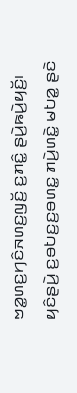ꤠꤤ꤭ꤛꤢ꤬ꤚꤢꤨꤏꤛꤢ꤬ꤜꤢꤩ꤬ ꤢ꤬ꤊꤢꤨ꤭ ꤔꤣꤧ꤬ꤒꤣꤧ꤬ꤟꤢꤩ꤬꤯
ꤟꤢꤨꤔꤣꤧ꤬ ꤢ꤬ꤋꤝꤢ꤬ꤢ꤬ꤋꤛꤢ꤭ ꤊꤣꤧ꤬ꤛꤢꤧ꤭ ꤗꤝꤤ꤭ ꤔꤢꤧ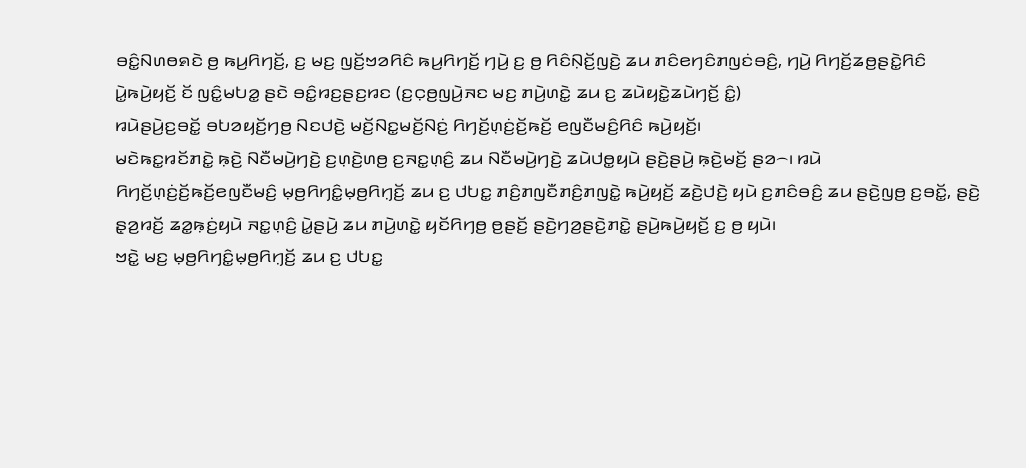ꤋꤢꤨ꤭ꤡꤛꤥꤎꤢꤧ ꤥ꤬ ꤒꤣ꤬ꤖꤚꤢꤩ꤬, ꤢ꤬ ꤗꤢ꤬ ꤜꤢꤩ꤬ꤠꤤꤖꤢꤨ ꤒꤣ꤬ꤖꤚꤢꤩ꤬ ꤚꤣꤧ꤬ ꤢ꤬ ꤥ꤬ ꤖꤢꤨꤡ꤫ꤢꤩ꤬ꤜꤢꤧ꤬ ꤘꤣ ꤊꤢꤨꤕꤚꤢꤨꤊꤜꤢꤦꤋꤢꤨ꤬, ꤚꤣꤧ꤬ ꤖꤚꤢꤩ꤬ꤘꤥ꤬ꤔꤢꤧ꤭ꤖꤢꤨ ꤣꤧ꤭ꤒꤣꤧ꤬ꤟꤢꤩ꤬ ꤢꤩ ꤜꤢꤨ꤭ꤗꤝꤤ꤭ ꤔꤢꤧ ꤋꤢꤨ꤭ꤙꤢ꤬ꤔꤢ꤬ꤙꤢ (ꤢ꤬ꤍ꤫ꤥ꤬ꤜꤣꤧ꤬ꤏꤢ ꤗꤢ꤬ ꤊꤣꤧ꤬ꤛꤢꤧ꤭ ꤘꤣ ꤢ꤬ ꤘꤣꤧꤟꤢꤧ꤭ꤘꤣꤧꤚꤢꤩ꤬ ꤢꤨ꤭)
ꤙꤣꤧꤔꤣꤧ꤬ꤢ꤬ꤋꤢꤩ꤭ ꤋꤝꤤꤟꤢꤩ꤬ꤚꤥ꤬ ꤡꤢꤓꤢꤧ꤬ ꤗꤢꤩ꤬ꤡꤢ꤭ꤗꤢꤩ꤬ꤡꤢꤦ꤬ ꤖꤚꤢꤩ꤬ꤛ꤫ꤢꤦ꤬ꤢꤩ꤬ꤒꤢꤩ꤬ ꤕꤜꤢꤪꤗꤢꤨ꤬ꤖꤢꤨ ꤒꤣꤧ꤬ꤟꤢꤩ꤬꤯
ꤗꤢꤧꤒꤢ꤭ꤙꤢꤩꤊꤢꤧ꤭ ꤒ꤫ꤢꤧ꤬ ꤡꤢꤪꤗꤣꤧ꤬ꤚꤢꤧ꤬ ꤢ꤬ꤛ꤫ꤢꤧ꤬ꤛꤥ꤬ ꤢ꤬ꤏꤢ꤭ꤛ꤫ꤢꤨ꤬ ꤘꤣ ꤡꤢꤪꤗꤣꤧ꤬ꤚꤢꤧ꤬ ꤘꤣꤧꤓꤥ꤭ꤟꤣꤧ ꤔꤢꤧ꤬ꤔꤣꤧ꤬ ꤒ꤫ꤢꤧ꤬ꤗꤢꤩ꤬ ꤔꤤ꤮꤯ ꤙꤣꤧ ꤖꤚꤢꤩ꤬ꤛ꤫ꤢꤦ꤬ꤢꤩ꤬ꤒꤢꤩ꤬ꤕꤜꤢꤪꤗꤢꤨ꤬ ꤗ꤫ꤥ꤬ꤖꤚꤢꤨ꤭ꤗ꤫ꤥ꤬ꤖꤚ꤫ꤢꤩ꤬ ꤘꤣ ꤢ꤬ ꤓꤝꤢ꤭ ꤊꤢꤨ꤬ꤊꤜꤢꤪꤊꤢꤨ꤬ꤊꤜꤢꤧ꤭ ꤒꤣꤧ꤬ꤟꤢꤩ꤬ ꤘꤢꤧ꤬ꤓꤢꤧ꤬ ꤟꤣꤧ ꤢ꤬ꤊꤢꤨꤋꤢꤨ꤬ ꤘꤣ ꤔꤢꤧ꤬ꤜꤥ꤬ ꤢ꤬ꤋꤢꤩ꤭, ꤔꤢꤧ꤬ ꤔ꤫ꤤ꤬ꤙꤢꤩ꤬ ꤘꤤ꤭ꤒ꤫ꤢꤦ꤬ꤟꤣꤧ ꤏꤢ꤭ꤛ꤫ꤢꤨ꤬ ꤣꤧ꤭ꤔꤣꤧ꤬ ꤘꤣ ꤊꤣꤧ꤬ꤛꤢꤧ꤭ ꤟꤢꤩꤖꤚꤥ꤬ ꤥ꤬ꤔꤢꤩ꤬ ꤔꤢꤧ꤬ꤚꤤ꤬ꤔꤢꤧ꤬ꤊꤢꤧ꤭ ꤔꤣꤧ꤬ꤒꤣꤧ꤬ꤟꤢꤩ꤬ ꤢ꤬ ꤥ꤬ ꤟꤣꤧ꤯
ꤠꤢꤧ꤭ ꤗꤢ꤬ ꤗ꤫ꤥ꤬ꤖꤚꤢꤨ꤭ꤗ꤫ꤥ꤬ꤖꤚ꤫ꤢꤩ꤬ ꤘꤣ ꤢ꤬ ꤓꤝꤢ꤭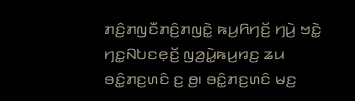ꤊꤢꤨ꤬ꤊꤜꤢꤪꤊꤢꤨ꤬ꤊꤜꤢꤧ꤭ ꤒꤣ꤬ꤖꤚꤢꤩ꤬ ꤚꤣꤧ꤬ ꤠꤢꤧ꤭ ꤚꤢ꤭ꤡꤝꤢꤕ꤫ꤢꤩ꤬ ꤜꤤ꤬ꤣꤧ꤭ꤒꤣ꤬ꤙꤢ꤬ ꤘꤣ ꤋꤢꤨ꤭ꤊꤢ꤬ꤛꤢꤨ ꤢ꤬ ꤥ꤬꤯ ꤋꤢꤨ꤭ꤊꤢ꤬ꤛꤢꤨ ꤗꤢ꤬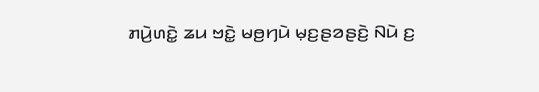ꤊꤣꤧ꤬ꤛꤢꤧ꤭ ꤘꤣ ꤠꤢꤧ꤭ ꤗꤥ꤬ꤚꤣꤧ ꤗ꤫ꤢ꤬ꤔꤤꤔꤢꤧ꤬ ꤡꤣꤧ ꤢ꤬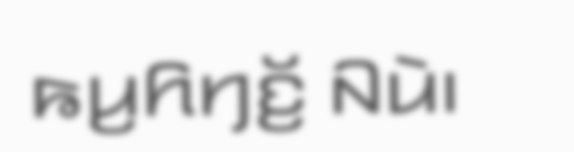ꤒꤣ꤬ꤖꤚꤢꤩ꤬ ꤡꤣꤧ꤯